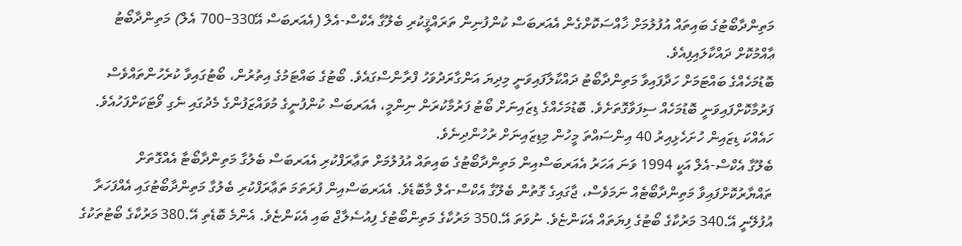މަތިންދާބޯޓުގެ ބައިތައް އުފުލުމަށް ޚާއްސަކޮށްގެން އެއަރބަސް ކުންފުނިން ތަރައްޤީކުރި ބެލޫގާ އެކްސް-އެލް (އެއަރބަސް އޭ330–700 އެލް) މަތިންދާބޯޓު ޢާއްމުކޮށް ދައްކާލައިފިއެވެ.
ބޮޑުމަހެއްގެ ބައްޓަމަށް ހަދާފައިވާ މަތިންދާބޯޓު ދައްކާލާފައިވަނީ މިދިޔަ އަންގާރަދުވަހު ފްރާންސްގައެވެ. ބޯޓުގެ ބައްޓަމުގެ އިތުރުން، ބޯޓުގައިވާ ކުރެހުންތައްވެސް ފަރުމާކޮށްފައިވަނީ ބޮޑުމަހެއް ސިފަވާގޮތަށެވެ. ބޮޑުމަހެއްގެ ޑިޒައިނަށް ބޯޓު ފަރުމާކުރަން ނިންމީ، އެއަރބަސް ކުންފުނީގެ މުވައްޒަފުންގެ މެދުގައި ނެގި ވޯޓަކަށްފަހުއެވެ. ހައެއްކަ ޑިޒައިން ހުށަހެޅިއިރު 40 އިންސައްތަ މީހުން މިޑިޒައިނަށް ރުހުންދިނެވެ.
ބެލޫގާ އެކްސް-އެލް އަކީ 1994 ވަނަ އަހަރު އެއަރބަސްއިން މަތިންދާބޯޓުގެ ބައިތައް އުފުލުމަށް ތަޢާރަފްކުރި އެއަރބަސް ބެލުގާ މަތިންދާބޯޓާ އެއްގޮތަށް ތައްޔާރުކޮށްފައިވާ މަތިންދާބޯޓެއް ނަމަވެސް، ޖާގައިގެ ގޮތުން ބެލޫގާ އެކްސް-އެލް މާބޮޑެވެ. އެއަރބަސްއިން ފުރަތަމަ ތަޢާރަފްކުރި ބެލުގާ މަތިންދާބޯޓުގައި އެއްފަހަރާ އުފުލޭނީ އޭ.340 މަރުކާގެ ބޯޓުގެ ފިޔަތައް އެކަންޏެވެ. ނުވަތަ އޭ.350 މަރުކާގެ މަތިންބޯޓުގެ ފިއުސެލާޖް ބައި އެކަންޏެވެ. އެންމެ ބޮޑެތި އޭ.380 މަރުކާގެ ބޯޓުތަކުގެ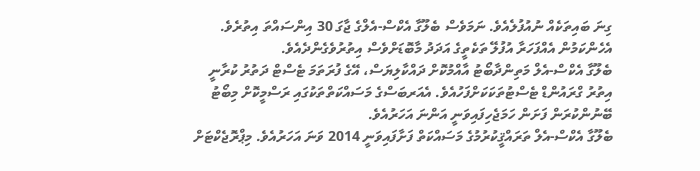ގިނަ ބައިތަކެއް ނުއުފުލެއެވެ. ނަމަވެސް ބެލޫގާ އެކްސް-އެލްގެ ޖާގަ 30 އިންސައްތަ އިތުރެވެ. އެހެންކަމުން އެއްފަހަރާ އުފުލޭ ތަކެތީގެ އަދަދު މާބޮޑަށްވެސް އިތުރުވެގެންދެއެވެ.
ބެލޫގާ އެކްސް-އެލް މަތިންދާބޯޓު އާއްމުކޮށް ދައްކާލިޔަސް، އޭގެ ފުރަތަމަ ޓެސްޓް ދަތުރު ކުރާނީ އިތުރު ގްރައުންޑް ޓެސްޓުތަކަކަށްފަހުއެވެ. އެއަރބަސްގެ މަސައްކަތްތަކުގައި ރަސްމީކޮށް މިބޯޓު ބޭނުންކުރަން ފަށަން ހަމަޖެހިފައިވަނީ އަންނަ އަހަރުއެވެ.
ބެލޫގާ އެކްސް-އެލް ތަރައްޤީކުރުމުގެ މަސައްކަތް ފަށާފައިވަނީ 2014 ވަނަ އަހަރުއެވެ. މިޕްރޮޖެކްޓަށް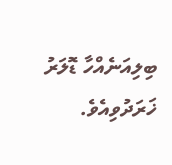ބިލިއަނެއްހާ ޑޮލަރު ޚަރަދުވިއެވެ.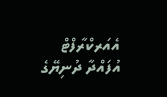އެއަރކްރާފްޓް އުފައްދާ ދުނިޔޭގެ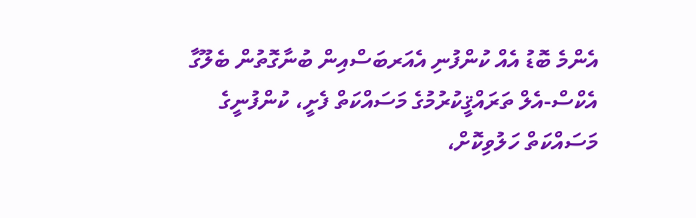އެންމެ ބޮޑު އެއް ކުންފުނި އެއަރބަސްއިން ބުނާގޮތުން ބެލޫގާ އެކްސް-އެލް ތަރައްޤީކުރުމުގެ މަސައްކަތް ފެށީ، ކުންފުނީގެ މަސައްކަތް ހަލުވިކޮށް،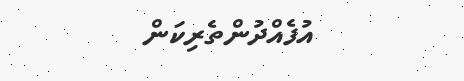އުފެއްދުންތެރިކަން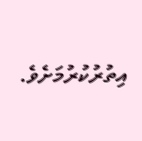އިތުރުކުރުމަށެވެ.